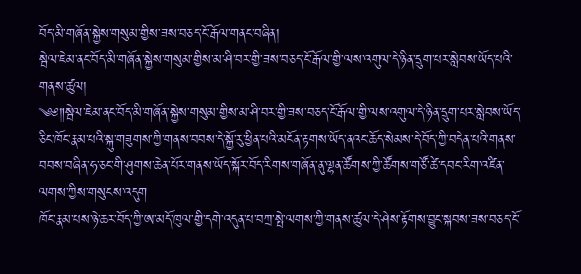བོད་མི་གཞོན་སྐྱེས་གསུམ་གྱིས་ཟས་བཅད་ངོ་རྒོལ་གནང་བཞིན།
སྦེལ་ཇེམ་ནང་བོད་མི་གཞོན་སྐྱེས་གསུམ་གྱིས་མ་ཤི་བར་གྱི་ཟས་བཅད་ངོ་རྒོལ་གྱི་ལས་འགུལ་དེ་ཉིན་དྲུག་པར་སླེབས་ཡོད་པའི་གནས་ཚུལ།
༄༅༎སྦེལ་ཇེམ་ནང་བོད་མི་གཞོན་སྐྱེས་གསུམ་གྱིས་མ་ཤི་བར་གྱི་ཟས་བཅད་ངོ་རྒོལ་གྱི་ལས་འགུལ་དེ་ཉིན་དྲུག་པར་སླེབས་ཡོད་ཅིང་ཁོང་རྣམ་པའི་སྐུ་གཟུགས་ཀྱི་གནས་བབས་དེ་སྐྱོ་རུ་ཕྱིན་པའི་མངོན་རྟགས་ཡོད་ནའང་ཆོད་སེམས་དེ་བོད་ཀྱི་བདེན་པའི་གནས་བབས་བཞིན་ཧ་ཅང་གི་ཤུགས་ཆེན་པོར་གནས་ཡོད་སྐོར་བོད་རིགས་གཞོན་ནུ་ལྷན་ཚོགས་ཀྱི་ཚོགས་གཙོ་ཚེ་དབང་རིག་འཛིན་ལགས་ཀྱིས་གསུངས་འདུག
ཁོང་རྣམ་པས་ཉེ་ཆར་བོད་ཀྱི་ཨ་མདོ་ཁུལ་གྱི་དགེ་འདུན་པ་བཀྲ་སྤེ་ལགས་ཀྱི་གནས་ཚུལ་དེ་ཤེས་རྟོགས་བྱུང་སྐབས་ཟས་བཅད་ངོ་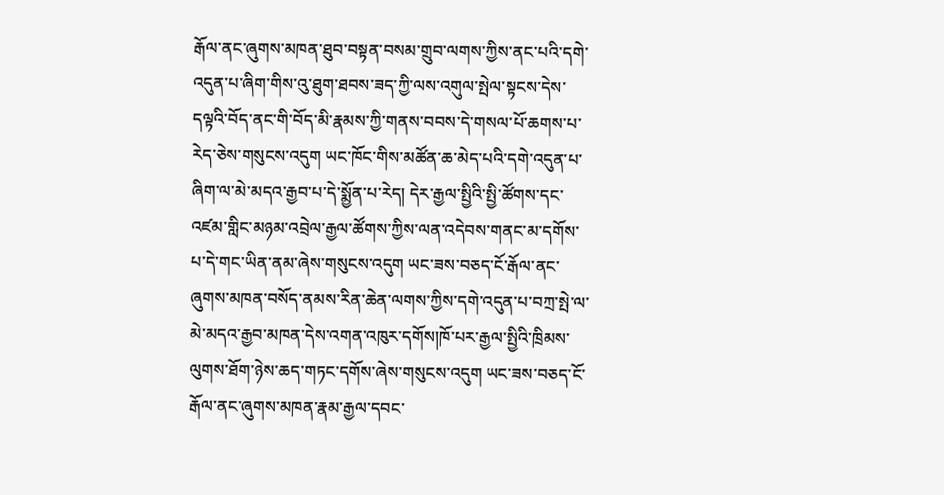རྒོལ་ནང་ཞུགས་མཁན་ཐུབ་བསྟན་བསམ་གྲུབ་ལགས་ཀྱིས་ནང་པའི་དགེ་འདུན་པ་ཞིག་གིས་འུ་ཐུག་ཐབས་ཟད་ཀྱི་ལས་འགུལ་སྤེལ་སྟངས་དེས་དལྟའི་བོད་ནང་གི་བོད་མི་རྣམས་ཀྱི་གནས་བབས་དེ་གསལ་པོ་ཆགས་པ་རེད་ཅེས་གསུངས་འདུག ཡང་ཁོང་གིས་མཚོན་ཆ་མེད་པའི་དགེ་འདུན་པ་ཞིག་ལ་མེ་མདའ་རྒྱབ་པ་དེ་སྨྱོན་པ་རེད། དེར་རྒྱལ་སྤྱིའི་སྤྱི་ཚོགས་དང་འཛམ་གླིང་མཉམ་འབྲེལ་རྒྱལ་ཚོགས་ཀྱིས་ལན་འདེབས་གནང་མ་དགོས་པ་དེ་གང་ཡིན་ནམ་ཞེས་གསུངས་འདུག ཡང་ཟས་བཅད་ངོ་རྒོལ་ནང་ཞུགས་མཁན་བསོད་ནམས་རིན་ཆེན་ལགས་ཀྱིས་དགེ་འདུན་པ་བཀྲ་སྤེ་ལ་མེ་མདའ་རྒྱབ་མཁན་དེས་འགན་འཁུར་དགོས།ཁོ་པར་རྒྱལ་སྤྱིའི་ཁྲིམས་ལུགས་ཐོག་ཉེས་ཆད་གཏང་དགོས་ཞེས་གསུངས་འདུག ཡང་ཟས་བཅད་ངོ་རྒོལ་ནང་ཞུགས་མཁན་རྣམ་རྒྱལ་དབང་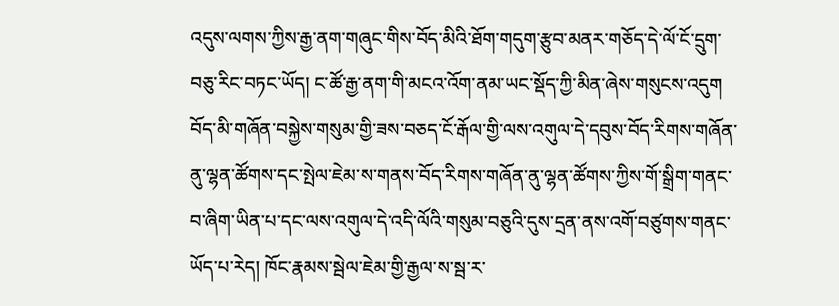འདུས་ལགས་ཀྱིས་རྒྱ་ནག་གཞུང་གིས་བོད་མིའི་ཐོག་གདུག་རྩུབ་མནར་གཅོད་དེ་ལོ་ངོ་དྲུག་བཅུ་རིང་བཏང་ཡོད། ང་ཚོ་རྒྱ་ནག་གི་མངའ་འོག་ནམ་ཡང་སྡོད་ཀྱི་མིན་ཞེས་གསུངས་འདུག བོད་མི་གཞོན་བསྐྱེས་གསུམ་གྱི་ཟས་བཅད་ངོ་རྒོལ་གྱི་ལས་འགུལ་དེ་དབུས་བོད་རིགས་གཞོན་ནུ་ལྷན་ཚོགས་དང་སྤེལ་ཇེམ་ས་གནས་བོད་རིགས་གཞོན་ནུ་ལྷན་ཚོགས་ཀྱིས་གོ་སྒྲིག་གནང་བ་ཞིག་ཡིན་པ་དང་ལས་འགུལ་དེ་འདི་ལོའི་གསུམ་བཅུའི་དུས་དྲན་ནས་འགོ་བཙུགས་གནང་ཡོད་པ་རེད། ཁོང་རྣམས་སྦེལ་ཇེམ་གྱི་རྒྱལ་ས་སྦ་ར་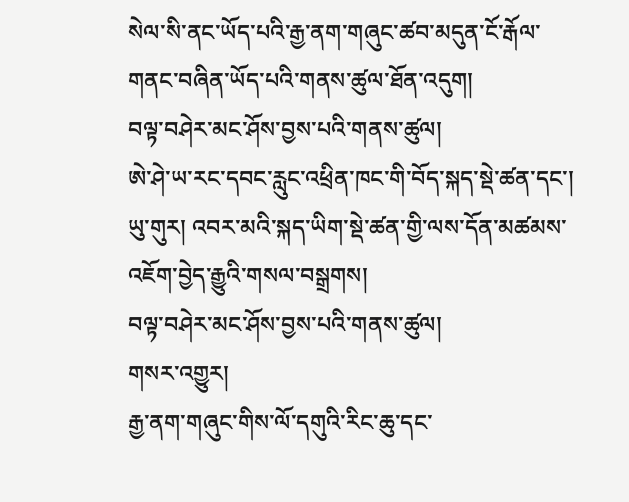སེལ་སི་ནང་ཡོད་པའི་རྒྱ་ནག་གཞུང་ཚབ་མདུན་ངོ་རྒོལ་གནང་བཞིན་ཡོད་པའི་གནས་ཚུལ་ཐོན་འདུག།
བལྟ་བཤེར་མང་ཤོས་བྱས་པའི་གནས་ཚུལ།
ཨེ་ཤེ་ཡ་རང་དབང་རླུང་འཕྲིན་ཁང་གི་བོད་སྐད་སྡེ་ཚན་དང་། ཡུ་གུར། འབར་མའི་སྐད་ཡིག་སྡེ་ཚན་གྱི་ལས་དོན་མཚམས་འཇོག་བྱེད་རྒྱུའི་གསལ་བསྒྲགས།
བལྟ་བཤེར་མང་ཤོས་བྱས་པའི་གནས་ཚུལ།
གསར་འགྱུར།
རྒྱ་ནག་གཞུང་གིས་ལོ་དགུའི་རིང་ཆུ་དང་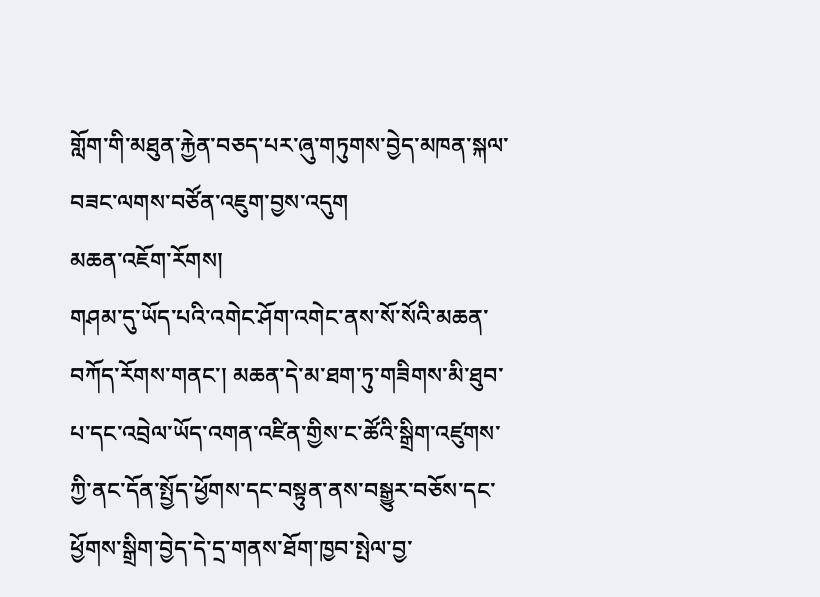གློག་གི་མཐུན་རྐྱེན་བཅད་པར་ཞུ་གཏུགས་བྱེད་མཁན་སྐལ་བཟང་ལགས་བཙོན་འཇུག་བྱས་འདུག
མཆན་འཇོག་རོགས།
གཤམ་དུ་ཡོད་པའི་འགེང་ཤོག་འགེང་ནས་སོ་སོའི་མཆན་བཀོད་རོགས་གནང་། མཆན་དེ་མ་ཐག་ཏུ་གཟིགས་མི་ཐུབ་པ་དང་འབྲེལ་ཡོད་འགན་འཛིན་གྱིས་ང་ཚོའི་སྒྲིག་འཛུགས་ཀྱི་ནང་དོན་སྤྱོད་ཕྱོགས་དང་བསྟུན་ནས་བསྒྱུར་བཅོས་དང་ཕྱོགས་སྒྲིག་བྱེད་དེ་དྲ་གནས་ཐོག་ཁྱབ་སྤེལ་བྱ་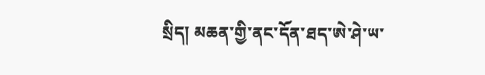སྲིད། མཆན་གྱི་ནང་དོན་ཐད་ཨེ་ཤེ་ཡ་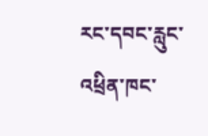རང་དབང་རླུང་འཕྲིན་ཁང་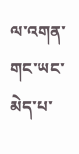ལ་འགན་གང་ཡང་མེད་པ་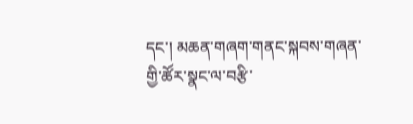དང་། མཆན་གཞག་གནང་སྐབས་གཞན་གྱི་ཚོར་སྣང་ལ་བརྩི་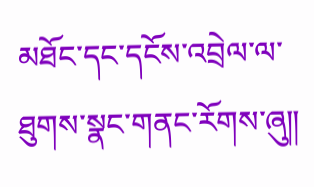མཐོང་དང་དངོས་འབྲེལ་ལ་ཐུགས་སྣང་གནང་རོགས་ཞུ༎